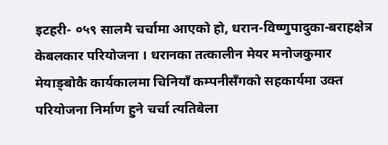इटहरी- ०५९ सालमै चर्चामा आएको हो, धरान-विष्णुपादुका-बराहक्षेत्र केबलकार परियोजना । धरानका तत्कालीन मेयर मनोजकुमार मेयाङ्बोकै कार्यकालमा चिनियाँ कम्पनीसँगको सहकार्यमा उक्त परियोजना निर्माण हुने चर्चा त्यतिबेला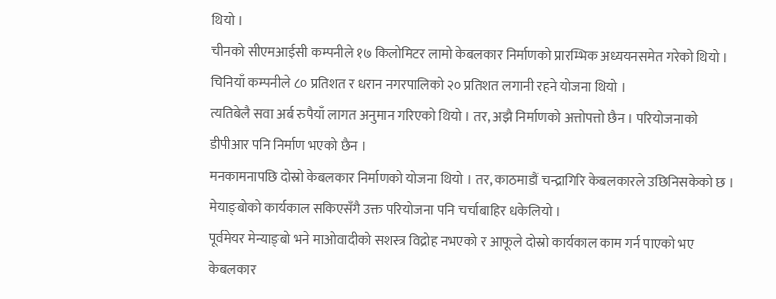थियो ।
चीनको सीएमआईसी कम्पनीले १७ किलोमिटर लामो केबलकार निर्माणको प्रारम्भिक अध्ययनसमेत गरेको थियो । चिनियाँ कम्पनीले ८० प्रतिशत र धरान नगरपालिको २० प्रतिशत लगानी रहने योजना थियो ।
त्यतिबेलै सवा अर्ब रुपैयाँ लागत अनुमान गरिएको थियो । तर, अझै निर्माणको अत्तोपत्तो छैन । परियोजनाको डीपीआर पनि निर्माण भएको छैन ।
मनकामनापछि दोस्रो केबलकार निर्माणको योजना थियो । तर, काठमाडौं चन्द्रागिरि केबलकारले उछिनिसकेको छ । मेयाङ्बोको कार्यकाल सकिएसँगै उक्त परियोजना पनि चर्चाबाहिर धकेलियो ।
पूर्वमेयर मेन्याङ्बो भने माओवादीको सशस्त्र विद्रोह नभएको र आफूले दोस्रो कार्यकाल काम गर्न पाएको भए केबलकार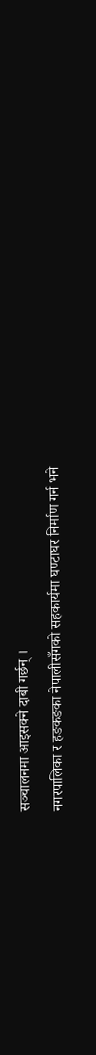सञ्चालनमा आइसक्ने दाबी गर्छन् ।
नगरपालिका र हङकङका नेपालीसँगको सहकार्यमा घण्टाघर निर्माण गर्न भने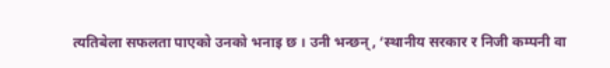त्यतिबेला सफलता पाएको उनको भनाइ छ । उनी भन्छन्, ‘स्थानीय सरकार र निजी कम्पनी वा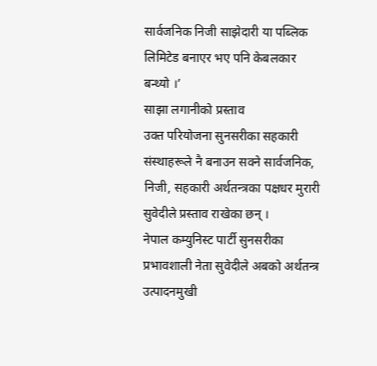सार्वजनिक निजी साझेदारी या पब्लिक लिमिटेड बनाएर भए पनि केबलकार बन्थ्यो ।’
साझा लगानीको प्रस्ताव
उक्त परियोजना सुनसरीका सहकारी संस्थाहरूले नै बनाउन सक्ने सार्वजनिक, निजी, सहकारी अर्थतन्त्रका पक्षधर मुरारी सुवेदीले प्रस्ताव राखेका छन् ।
नेपाल कम्युनिस्ट पार्टी सुनसरीका प्रभावशाली नेता सुवेदीले अबको अर्थतन्त्र उत्पादनमुखी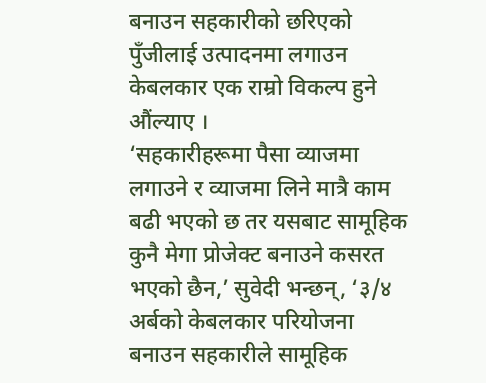बनाउन सहकारीको छरिएको पुँजीलाई उत्पादनमा लगाउन केबलकार एक राम्रो विकल्प हुने औंल्याए ।
‘सहकारीहरूमा पैसा व्याजमा लगाउने र व्याजमा लिने मात्रै काम बढी भएको छ तर यसबाट सामूहिक कुनै मेगा प्रोजेक्ट बनाउने कसरत भएको छैन,’ सुवेदी भन्छन्, ‘३/४ अर्बको केबलकार परियोजना बनाउन सहकारीले सामूहिक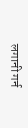लगानी गर्न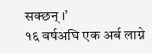सक्छन् ।’
१६ वर्षअघि एक अर्ब लाग्ने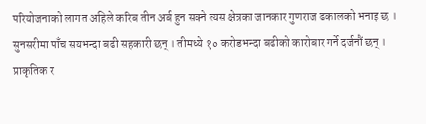परियोजनाको लागत अहिले करिब तीन अर्ब हुन सक्ने त्यस क्षेत्रका जानकार गुणराज ढकालको भनाइ छ ।
सुनसरीमा पाँच सयभन्दा बढी सहकारी छन् । तीमध्ये १० करोडभन्दा बढीको कारोबार गर्ने दर्जनौं छन् ।
प्राकृतिक र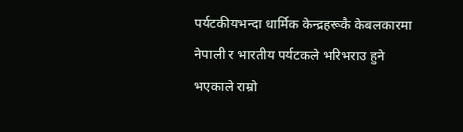पर्यटकीयभन्दा धार्मिक केन्द्रहरूकै केबलकारमा नेपाली र भारतीय पर्यटकले भरिभराउ हुने भएकाले राम्रो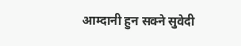आम्दानी हुन सक्ने सुवेदी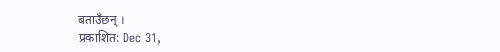बताउँछन् ।
प्रकाशित: Dec 31,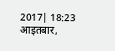2017| 18:23 आइतबार,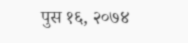पुस १६, २०७४